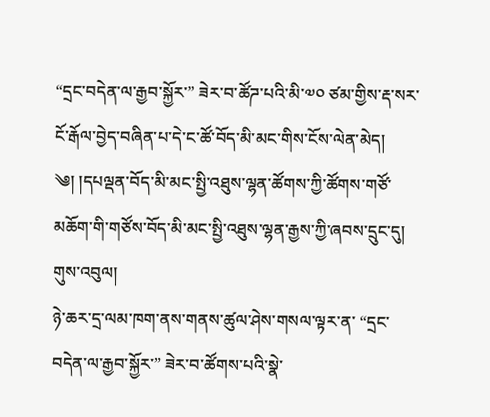“དྲང་བདེན་ལ་རྒྱབ་སྐྱོར་” ཟེར་བ་ཚོཌ་པའི་མི་༧༠ ཙམ་གྱིས་རྡ་སར་ངོ་རྒོལ་བྱེད་བཞིན་པ་དེ་ང་ཚོ་བོད་མི་མང་གིས་ངོས་ལེན་མེད།
༄། །དཔལྡན་བོད་མི་མང་སྤྱི་འཐུས་ལྷན་ཚོགས་ཀྱི་ཚོགས་གཙོ་མཆོག་གི་གཙོས་བོད་མི་མང་སྤྱི་འཐུས་ལྷན་རྒྱས་ཀྱི་ཞབས་དྲུང་དུ།
གུས་འབུལ།
ཉེ་ཆར་དྲ་ལམ་ཁག་ནས་གནས་ཚུལ་ཤེས་གསལ་ལྟར་ན་ “དྲང་བདེན་ལ་རྒྱབ་སྐྱོར་” ཟེར་བ་ཚོགས་པའི་སྣེ་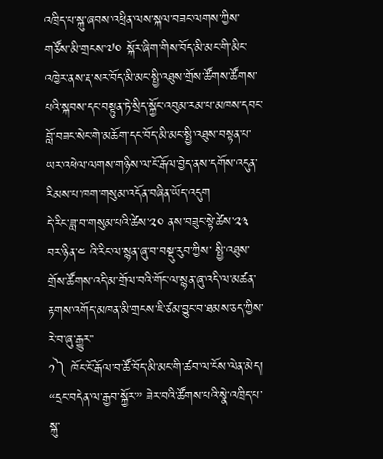འཁྲིད་པ་སྐུ་ཞབས་འཕྲིན་ལས་སྐལ་བཟང་ལགས་ཀྱིས་གཙོས་མི་གྲངས་༧༠ སྐོར་ཞིག་གིས་བོད་མི་མང་གི་མིང་འཁྱེར་ནས་རྡ་སར་བོད་མི་མང་སྤྱི་འཐུས་གྲོས་ཚོགས་ཚོགས་པའི་སྐབས་དང་བསྟུན་ཏེ་སྲིད་སྐྱོང་འབུམ་རམ་པ་མཁས་དབང་བློ་བཟང་སེང་གེ་མཆོག་དང་བོད་མི་མང་སྤྱི་འཐུས་བསྟན་པ་ཡར་འཕེལ་ལགས་གཉིས་ལ་ངོ་རྒོལ་བྱེད་ནས་དགོས་འདུན་རིམས་པ་ཁག་གསུམ་འདོན་བཞིན་ཡོད་འདུག
དེ་རིང་ཟླ་བ་གསུམ་པའི་ཚེས་༢༠ ནས་བཟུང་སྟེ་ཚེས་༢༣ བར་ཉིན་༤ འི་རིང་ལ་སྙན་ཞུ་བ་བསྡུ་རུབ་ཀྱིས་ སྤྱི་འཐུས་གྲོས་ཚོགས་འདི་མ་གྲོལ་བའི་གོང་ལ་སྙན་ཞུ་འདི་ལ་མཚན་རྟགས་འགོད་མཁན་མི་གྲངས་ཇི་ཙམ་བྱུང་བ་ཐམས་ཅད་ཀྱིས་རེ་བ་ཞུ་རྒྱུར་་
༡༽ ཁོང་ངོ་རྒོལ་བ་ཚོ་བོད་མི་མང་གི་ཚབ་ལ་ངོས་ལེན་མེད།
“དྲང་བདེན་ལ་རྒྱབ་སྐྱོར་” ཟེར་བའི་ཚོགས་པའི་སྣེ་འཁྲིད་པ་སྐུ་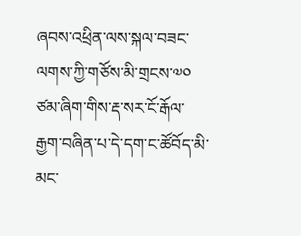ཞབས་འཕྲིན་ལས་སྐལ་བཟང་ལགས་ཀྱི་གཙོས་མི་གྲངས་༧༠ ཙམ་ཞིག་གིས་རྡ་སར་ངོ་རྒོལ་རྒྱག་བཞིན་པ་དེ་དག་ང་ཚོབོད་མི་མང་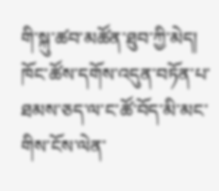གི་སྐུ་ཚབ་མཚོན་ཐུབ་ཀྱི་མེད།
ཁོང་ཚོས་དགོས་འདུན་བཏོན་པ་ཐམས་ཅད་ལ་ང་ཚོ་བོད་མི་མང་གིས་ངོས་ལེན་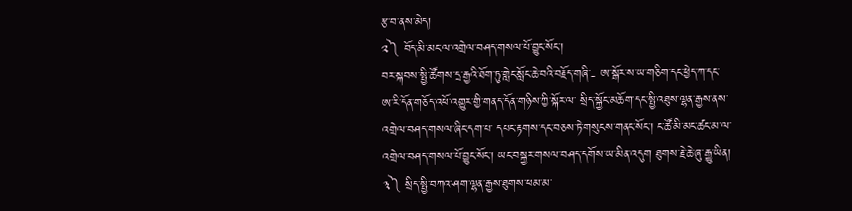རྩ་བ་ནས་མེད།
༢༽ བོད་མི་མང་ལ་འགྲེལ་བཤད་གསལ་པོ་བྱུང་སོང་།
བར་སྐབས་སྤྱི་ཚོགས་དྲ་རྒྱའི་ཐོག་ཏུ་གླེང་སློང་ཆེ་བའི་བརྗོད་གཞི་- ཨ་སྒོར་ས་ཡ་གཅིག་དང་ཕྱེད་ཀ་དང་ ཨ་རི་དོན་གཅོད་འཕོ་འགྱུར་གྱི་གནད་དོན་གཉིས་ཀྱི་སྐོར་ལ་ སྲིད་སྐྱོང་མཆོག་དང་སྤྱི་འཐུས་ལྷན་རྒྱས་ནས་འགྲེལ་བཤད་གསལ་ཞིང་དག་པ་ དཔང་རྟགས་དང་བཅས་ཏེ་གསུངས་གནང་སོང་། ང་ཚོ་མི་མང་ཚང་མ་ལ་འགྲེལ་བཤད་གསལ་པོ་བྱུང་སོང་། ཡང་བསྐྱར་གསལ་བཤད་དགོས་ཡ་མིན་འདུག ཐུགས་རྗེ་ཆེ་ཞུ་རྒྱུ་ཡིན།
༣༽ སྲིད་སྤྱི་བཀའ་ཤག་ལྷན་རྒྱས་ཐུགས་ཕམ་མ་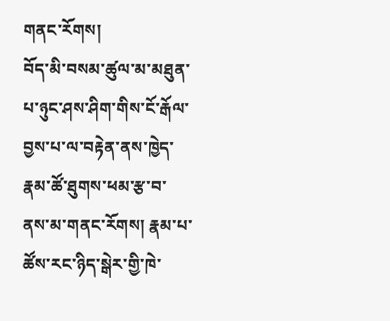གནང་རོགས།
བོད་མི་བསམ་ཚུལ་མ་མཐུན་པ་ཉུང་ཤས་ཤིག་གིས་ངོ་རྒོལ་བྱས་པ་ལ་བརྟེན་ནས་ཁྱེད་རྣམ་ཚོ་ཐུགས་ཕམ་རྩ་བ་ནས་མ་གནང་རོགས། རྣམ་པ་ཚོས་རང་ཉིད་སྒེར་གྱི་ཁེ་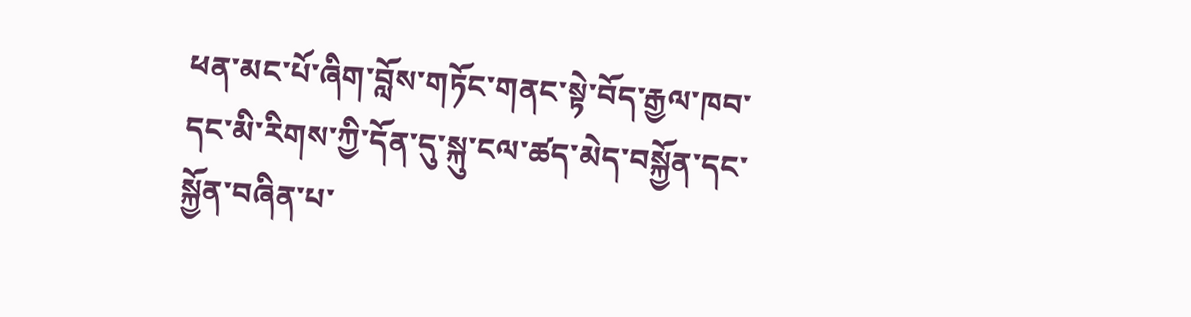ཕན་མང་པོ་ཞིག་བློས་གཏོང་གནང་སྟེ་བོད་རྒྱལ་ཁབ་དང་མི་རིགས་ཀྱི་དོན་དུ་སྐུ་ངལ་ཚད་མེད་བསྐྱོན་དང་སྐྱོན་བཞིན་པ་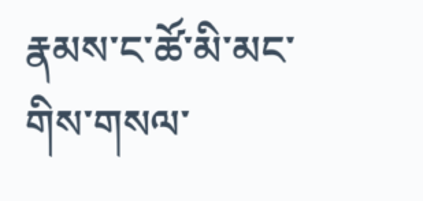རྣམས་ང་ཚོ་མི་མང་གིས་གསལ་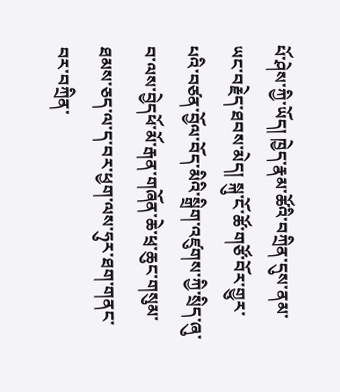པོ་ཤེས་ཀྱི་ཡོད། ཁྱེད་རྣམ་ཚོའི་བཀྲིན་དུས་ནམ་ཡང་བརྗེད་ཐབས་མེད། སྐུ་ངོ་ཚོ་གཙོ་བོར་གྱུར་པའི་བཙན་བྱོལ་བོད་མིའི་སྒྲིག་འཛུགས་ཀྱི་སྲིད་ཞུ་བ་ལས་བྱེདཕོ་མོ་རྒན་གཞོན་ཆེ་ཕྲ་ཆུང་གསུམ་ཐམས་ཅད་ལ་ད་བར་ཕྱག་ལས་ཧུར་ཐག་གནང་བར་བཀྲིན་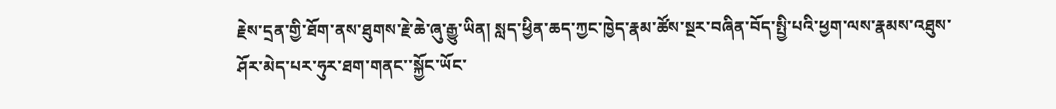རྗེས་དྲན་གྱི་ཐོག་ནས་ཐུགས་རྗེ་ཆེ་ཞུ་རྒྱུ་ཡིན། སླད་ཕྱིན་ཆད་ཀྱང་ཁྱེད་རྣམ་ཚོས་སྔར་བཞིན་བོད་སྤྱི་པའི་ཕྱག་ལས་རྣམས་འཐུས་ཤོར་མེད་པར་ཧུར་ཐག་གནང་་སྐྱོང་ཡོང་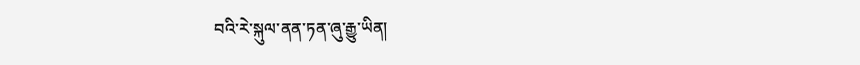བའི་རེ་སྐུལ་ནན་ཏན་ཞུ་རྒྱུ་ཡིན།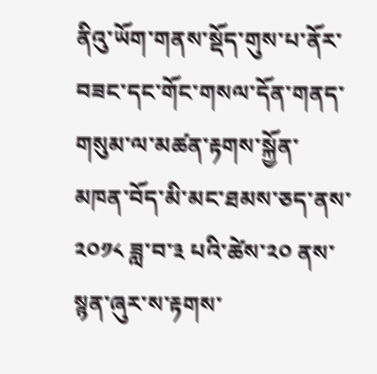ནིའུ་ཡོག་གནས་སྡོད་གུས་པ་ནོར་བཟང་དང་གོང་གསལ་དོན་གནད་གསུམ་ལ་མཚན་རྟགས་སྐྱོན་མཁན་བོད་མི་མང་ཐམས་ཅད་ནས་༢༠༡༨ ཟླ་བ་༣ པའི་ཚེས་༢༠ ནས་སྙན་ཞུར་ས་རྟགས་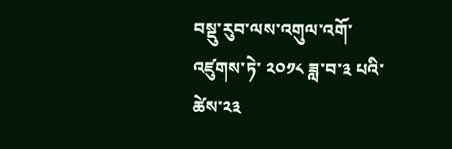བསྡུ་རུབ་ལས་འགུལ་འགོ་འཛུགས་ཏེ་ ༢༠༡༨ ཟླ་བ་༣ པའི་ཚེས་༢༣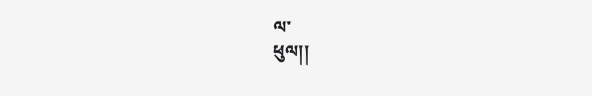ལ་
ཕུལ།།